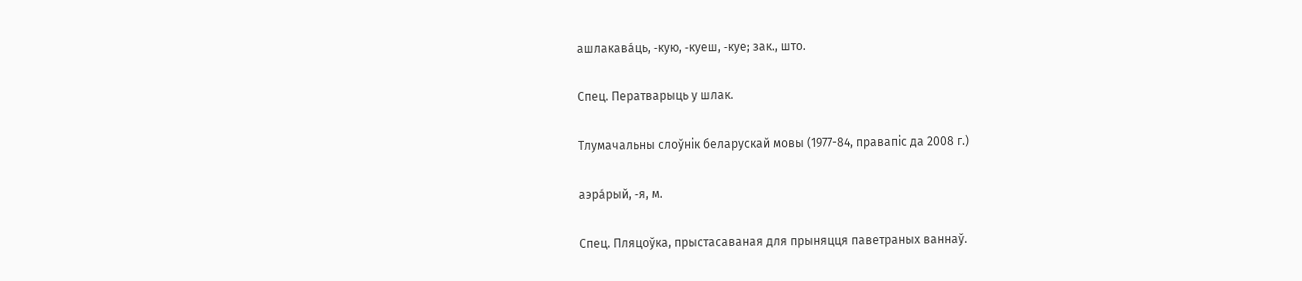ашлакава́ць, ‑кую, ‑куеш, ‑куе; зак., што.

Спец. Ператварыць у шлак.

Тлумачальны слоўнік беларускай мовы (1977-84, правапіс да 2008 г.)

аэра́рый, ‑я, м.

Спец. Пляцоўка, прыстасаваная для прыняцця паветраных ваннаў.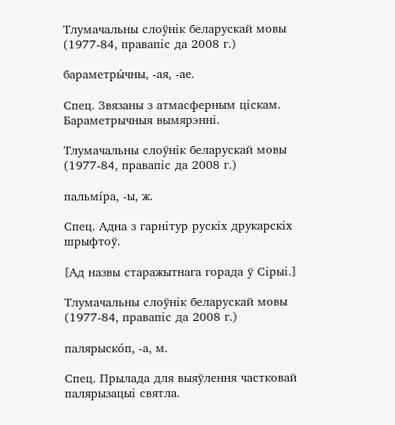Тлумачальны слоўнік беларускай мовы (1977-84, правапіс да 2008 г.)

бараметры́чны, ‑ая, ‑ае.

Спец. Звязаны з атмасферным ціскам. Бараметрычныя вымярэнні.

Тлумачальны слоўнік беларускай мовы (1977-84, правапіс да 2008 г.)

пальмі́ра, ‑ы, ж.

Спец. Адна з гарнітур рускіх друкарскіх шрыфтоў.

[Ад назвы старажытнага горада ў Сірыі.]

Тлумачальны слоўнік беларускай мовы (1977-84, правапіс да 2008 г.)

палярыско́п, ‑а, м.

Спец. Прылада для выяўлення частковай палярызацыі святла.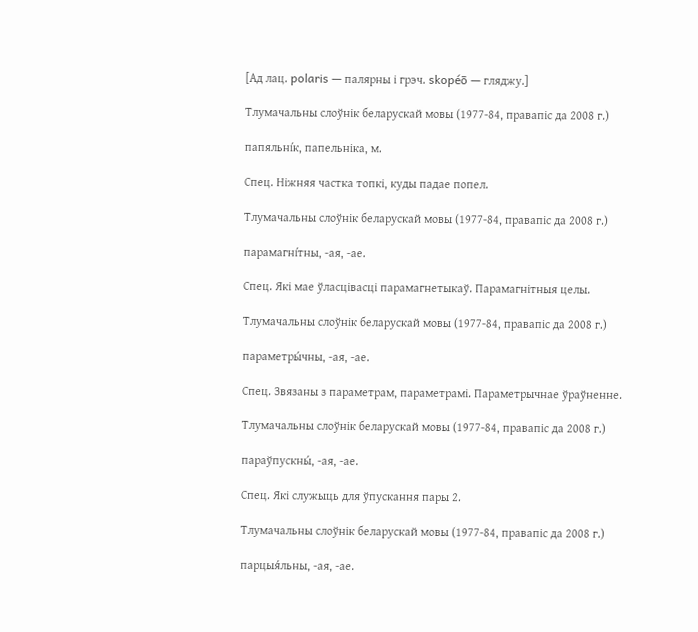[Ад лац. polaris — палярны і грэч. skopéō — гляджу.]

Тлумачальны слоўнік беларускай мовы (1977-84, правапіс да 2008 г.)

папяльні́к, папельніка, м.

Спец. Ніжняя частка топкі, куды падае попел.

Тлумачальны слоўнік беларускай мовы (1977-84, правапіс да 2008 г.)

парамагні́тны, ‑ая, ‑ае.

Спец. Які мае ўласцівасці парамагнетыкаў. Парамагнітныя целы.

Тлумачальны слоўнік беларускай мовы (1977-84, правапіс да 2008 г.)

параметры́чны, ‑ая, ‑ае.

Спец. Звязаны з параметрам, параметрамі. Параметрычнае ўраўненне.

Тлумачальны слоўнік беларускай мовы (1977-84, правапіс да 2008 г.)

параўпускны́, ‑ая, ‑ае.

Спец. Які служыць для ўпускання пары 2.

Тлумачальны слоўнік беларускай мовы (1977-84, правапіс да 2008 г.)

парцыя́льны, ‑ая, ‑ае.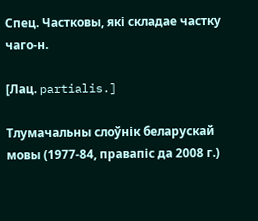Спец. Частковы, які складае частку чаго‑н.

[Лац. partialis.]

Тлумачальны слоўнік беларускай мовы (1977-84, правапіс да 2008 г.)